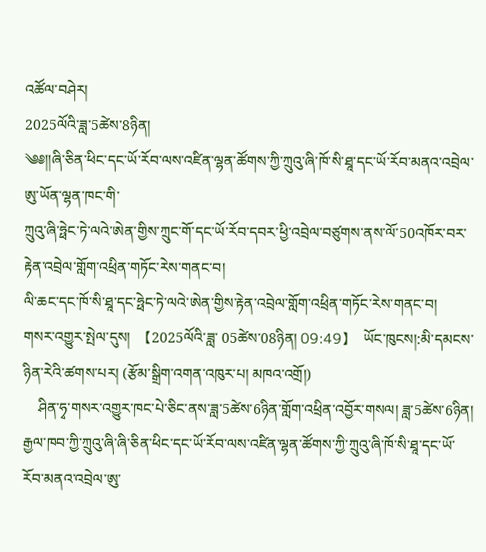འཚོལ་བཤེར།
2025ལོའི་ཟླ་5ཚེས་8ཉིན།
༄༅།།ཞི་ཅིན་ཕིང་དང་ཡོ་རོབ་ལས་འཛིན་ལྷན་ཚོགས་ཀྱི་ཀྲུའུ་ཞི་ཁོ་སི་ཐཱ་དང་ཡོ་རོབ་མནའ་འབྲེལ་ཨུ་ཡོན་ལྷན་ཁང་གི་
ཀྲུའུ་ཞི་ཧྥེང་ཏེ་ལའེ་ཨེན་གྱིས་ཀྲུང་གོ་དང་ཡོ་རོབ་དབར་ཕྱི་འབྲེལ་བཙུགས་ནས་ལོ་50འཁོར་བར་
རྟེན་འབྲེལ་གློག་འཕྲིན་གཏོང་རེས་གནང་བ།
ལི་ཆང་དང་ཁོ་སི་ཐཱ་དང་ཧྥེང་ཏེ་ལའེ་ཨེན་གྱིས་རྟེན་འབྲེལ་གློག་འཕྲིན་གཏོང་རེས་གནང་བ།
གསར་འགྱུར་སྤེལ་དུས།  【2025ལོའི་ཟླ་ 05ཚེས་08ཉིན། 09:49】  ཡོང་ཁུངས།:མི་དམངས་ཉིན་རེའི་ཚགས་པར། (རྩོམ་སྒྲིག་འགན་འཁུར་པ། མཁའ་འགྲོ།)
    ཤིན་ཧྭ་གསར་འགྱུར་ཁང་པེ་ཅིང་ནས་ཟླ་5ཚེས་6ཉིན་གློག་འཕྲིན་འབྱོར་གསལ། ཟླ་5ཚེས་6ཉིན། རྒྱལ་ཁབ་ཀྱི་ཀྲུའུ་ཞི་ཞི་ཅིན་ཕིང་དང་ཡོ་རོབ་ལས་འཛིན་ལྷན་ཚོགས་ཀྱི་ཀྲུའུ་ཞི་ཁོ་སི་ཐཱ་དང་ཡོ་རོབ་མནའ་འབྲེལ་ཨུ་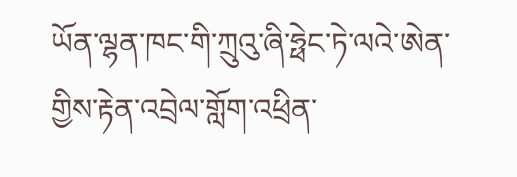ཡོན་ལྷན་ཁང་གི་ཀྲུའུ་ཞི་ཧྥེང་ཏེ་ལའེ་ཨེན་གྱིས་རྟེན་འབྲེལ་གློག་འཕྲིན་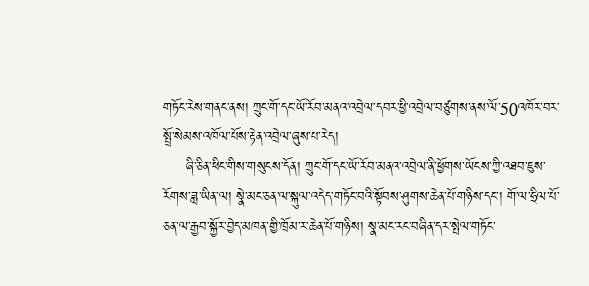གཏོང་རེས་གནང་ནས། ཀྲུང་གོ་དང་ཡོ་རོབ་མནའ་འབྲེལ་དབར་ཕྱི་འབྲེལ་བཙུགས་ནས་ལོ་50འཁོར་བར་སྤྲོ་སེམས་འཁོལ་པོས་རྟེན་འབྲེལ་ཞུས་པ་རེད།
     ཞི་ཅིན་ཕིང་གིས་གསུངས་དོན། ཀྲུང་གོ་དང་ཡོ་རོབ་མནའ་འབྲེལ་ནི་ཕྱོགས་ཡོངས་ཀྱི་འཐབ་ཇུས་རོགས་ཟླ་ཡིན་ལ། སྣེ་མང་ཅན་ལ་སྐུལ་འདེད་གཏོང་བའི་སྟོབས་ཤུགས་ཆེན་པོ་གཉིས་དང་། གོ་ལ་ཧྲིལ་པོ་ཅན་ལ་རྒྱབ་སྐྱོར་བྱེད་མཁན་གྱི་ཁྲོམ་ར་ཆེན་པོ་གཉིས། སྣ་མང་རང་བཞིན་དར་སྤེལ་གཏོང་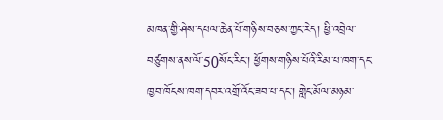མཁན་གྱི་ཤེས་དཔལ་ཆེན་པོ་གཉིས་བཅས་ཀྱང་རེད། ཕྱི་འབྲེལ་བཙུགས་ནས་ལོ་50སོང་རིང་། ཕྱོགས་གཉིས་པོའི་རིམ་པ་ཁག་དང་ཁྱབ་ཁོངས་ཁག་དབར་འགྲོ་འོང་ཟབ་པ་དང་། གླེང་མོལ་མཉམ་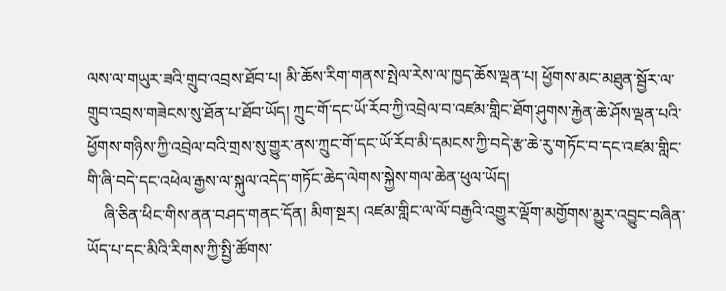ལས་ལ་གཡུར་ཟའི་གྲུབ་འབྲས་ཐོབ་པ། མི་ཆོས་རིག་གནས་སྤེལ་རེས་ལ་ཁྱད་ཆོས་ལྡན་པ། ཕྱོགས་མང་མཐུན་སྦྱོར་ལ་གྲུབ་འབྲས་གཟེངས་སུ་ཐོན་པ་ཐོབ་ཡོད། ཀྲུང་གོ་དང་ཡོ་རོབ་ཀྱི་འབྲེལ་བ་འཛམ་གླིང་ཐོག་ཤུགས་རྐྱེན་ཆེ་ཤོས་ལྡན་པའི་ཕྱོགས་གཉིས་ཀྱི་འབྲེལ་བའི་གྲས་སུ་གྱུར་ནས་ཀྲུང་གོ་དང་ཡོ་རོབ་མི་དམངས་ཀྱི་བདེ་རྩ་ཆེ་རུ་གཏོང་བ་དང་འཛམ་གླིང་གི་ཞི་བདེ་དང་འཕེལ་རྒྱས་ལ་སྐུལ་འདེད་གཏོང་ཆེད་ལེགས་སྐྱེས་གལ་ཆེན་ཕུལ་ཡོད།
    ཞི་ཅིན་ཕིང་གིས་ནན་བཤད་གནང་དོན། མིག་སྔར། འཛམ་གླིང་ལ་ལོ་བརྒྱའི་འགྱུར་ལྡོག་མགྱོགས་མྱུར་འབྱུང་བཞིན་ཡོད་པ་དང་མིའི་རིགས་ཀྱི་སྤྱི་ཚོགས་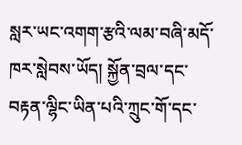སླར་ཡང་འགག་རྩའི་ལམ་བཞི་མདོ་ཁར་སླེབས་ཡོད། སྐྱོན་བྲལ་དང་བརྟན་ལྷིང་ཡིན་པའི་ཀྲུང་གོ་དང་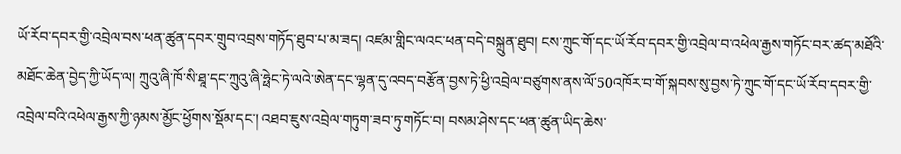ཡོ་རོབ་དབར་གྱི་འབྲེལ་བས་ཕན་ཚུན་དབར་གྲུབ་འབྲས་གཏོད་ཐུབ་པ་མ་ཟད། འཛམ་གླིང་ལའང་ཕན་བདེ་བསྐྲུན་ཐུབ། ངས་ཀྲུང་གོ་དང་ཡོ་རོབ་དབར་གྱི་འབྲེལ་བ་འཕེལ་རྒྱས་གཏོང་བར་ཚད་མཐོའི་མཐོང་ཆེན་བྱེད་ཀྱི་ཡོད་ལ། ཀྲུའུ་ཞི་ཁོ་སི་ཐཱ་དང་ཀྲུའུ་ཞི་ཧྥེང་ཏེ་ལའེ་ཨེན་དང་ལྷན་དུ་འབད་བརྩོན་བྱས་ཏེ་ཕྱི་འབྲེལ་བཙུགས་ནས་ལོ་50འཁོར་བ་གོ་སྐབས་སུ་བྱས་ཏེ་ཀྲུང་གོ་དང་ཡོ་རོབ་དབར་གྱི་འབྲེལ་བའི་འཕེལ་རྒྱས་ཀྱི་ཉམས་མྱོང་ཕྱོགས་སྡོམ་དང་། འཐབ་ཇུས་འབྲེལ་གཏུག་ཟབ་ཏུ་གཏོང་བ། བསམ་ཤེས་དང་ཕན་ཚུན་ཡིད་ཆེས་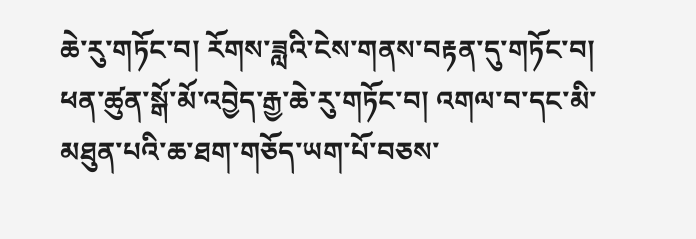ཆེ་རུ་གཏོང་བ། རོགས་ཟླའི་ངེས་གནས་བརྟན་དུ་གཏོང་བ། ཕན་ཚུན་སྒོ་མོ་འབྱེད་རྒྱ་ཆེ་རུ་གཏོང་བ། འགལ་བ་དང་མི་མཐུན་པའི་ཆ་ཐག་གཅོད་ཡག་པོ་བཅས་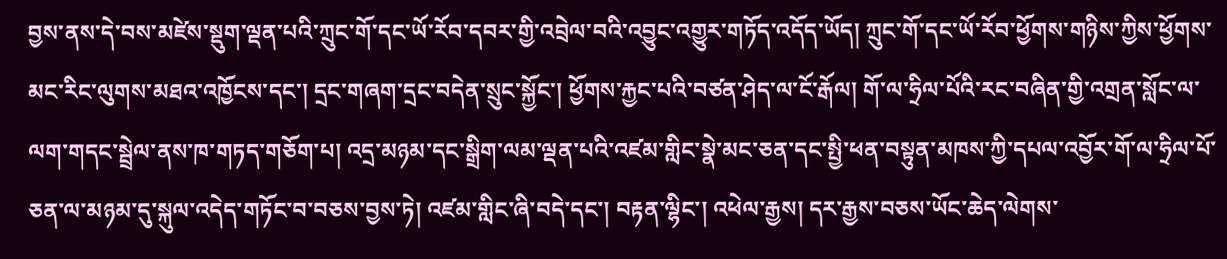བྱས་ནས་དེ་བས་མཛེས་སྡུག་ལྡན་པའི་ཀྲུང་གོ་དང་ཡོ་རོབ་དབར་གྱི་འབྲེལ་བའི་འབྱུང་འགྱུར་གཏོད་འདོད་ཡོད། ཀྲུང་གོ་དང་ཡོ་རོབ་ཕྱོགས་གཉིས་ཀྱིས་ཕྱོགས་མང་རིང་ལུགས་མཐའ་འཁྱོངས་དང་། དྲང་གཞག་དྲང་བདེན་སྲུང་སྐྱོང་། ཕྱོགས་རྐྱང་པའི་བཙན་ཤེད་ལ་ངོ་རྒོལ། གོ་ལ་ཧྲིལ་པོའི་རང་བཞིན་གྱི་འགྲན་སློང་ལ་ལག་གདང་སྦྲེལ་ནས་ཁ་གཏད་གཅོག་པ། འདྲ་མཉམ་དང་སྒྲིག་ལམ་ལྡན་པའི་འཛམ་གླིང་སྣེ་མང་ཅན་དང་སྤྱི་ཕན་བསྟུན་མཁས་ཀྱི་དཔལ་འབྱོར་གོ་ལ་ཧྲིལ་པོ་ཅན་ལ་མཉམ་དུ་སྐུལ་འདེད་གཏོང་བ་བཅས་བྱས་ཏེ། འཛམ་གླིང་ཞི་བདེ་དང་། བརྟན་ལྷིང་། འཕེལ་རྒྱས། དར་རྒྱས་བཅས་ཡོང་ཆེད་ལེགས་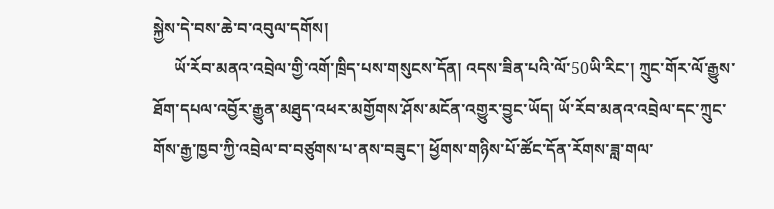སྐྱེས་དེ་བས་ཆེ་བ་འབུལ་དགོས།
     ཡོ་རོབ་མནའ་འབྲེལ་གྱི་འགོ་ཁྲིད་པས་གསུངས་དོན། འདས་ཟིན་པའི་ལོ་50ཡི་རིང་། ཀྲུང་གོར་ལོ་རྒྱུས་ཐོག་དཔལ་འབྱོར་རྒྱུན་མཐུད་འཕར་མགྱོགས་ཤོས་མངོན་འགྱུར་བྱུང་ཡོད། ཡོ་རོབ་མནའ་འབྲེལ་དང་ཀྲུང་གོས་རྒྱ་ཁྱབ་ཀྱི་འབྲེལ་བ་བཙུགས་པ་ནས་བཟུང་། ཕྱོགས་གཉིས་པོ་ཚོང་དོན་རོགས་ཟླ་གལ་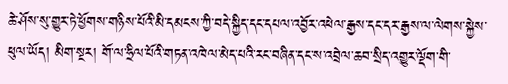ཆེ་ཤོས་སུ་གྱུར་ཏེ་ཕྱོགས་གཉིས་པོའི་མི་དམངས་ཀྱི་བདེ་སྐྱིད་དང་དཔལ་འབྱོར་འཕེལ་རྒྱས་དང་དར་རྒྱས་ལ་ལེགས་སྐྱེས་ཕུལ་ཡོད། མིག་སྔར། གོ་ལ་ཧྲིལ་པོའི་གཏན་འཁེལ་མེད་པའི་རང་བཞིན་དང་ས་འབྲེལ་ཆབ་སྲིད་འགྱུར་ལྡོག་གི་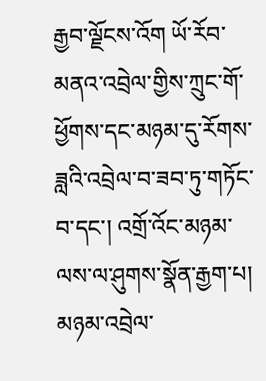རྒྱབ་ལྗོངས་འོག ཡོ་རོབ་མནའ་འབྲེལ་གྱིས་ཀྲུང་གོ་ཕྱོགས་དང་མཉམ་དུ་རོགས་ཟླའི་འབྲེལ་བ་ཟབ་ཏུ་གཏོང་བ་དང་། འགྲོ་འོང་མཉམ་ལས་ལ་ཤུགས་སྣོན་རྒྱག་པ། མཉམ་འབྲེལ་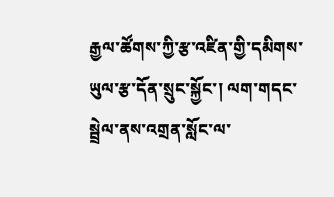རྒྱལ་ཚོགས་ཀྱི་རྩ་འཛིན་གྱི་དམིགས་ཡུལ་རྩ་དོན་སྲུང་སྐྱོང་། ལག་གདང་སྦྲེལ་ནས་འགྲན་སློང་ལ་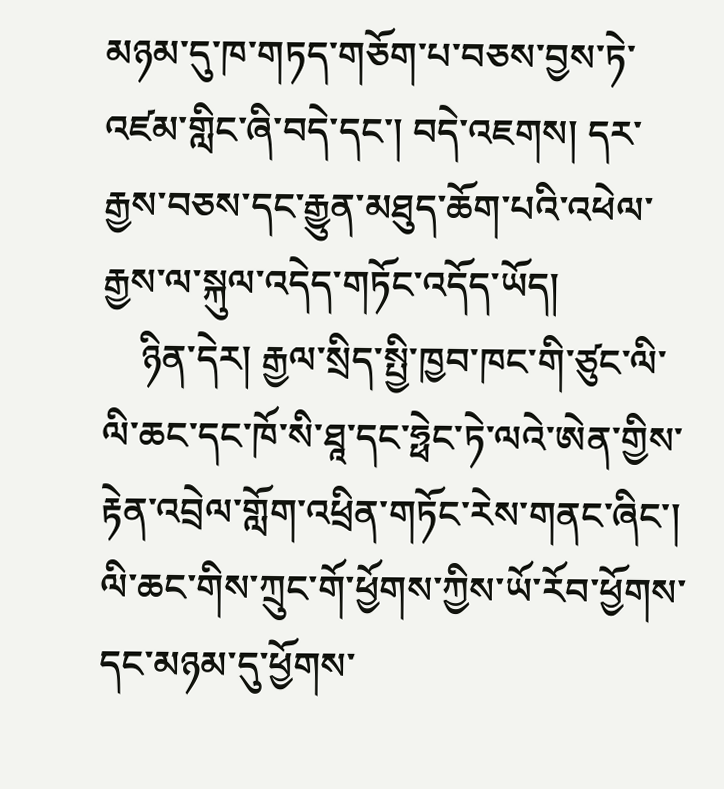མཉམ་དུ་ཁ་གཏད་གཅོག་པ་བཅས་བྱས་ཏེ་འཛམ་གླིང་ཞི་བདེ་དང་། བདེ་འཇགས། དར་རྒྱས་བཅས་དང་རྒྱུན་མཐུད་ཆོག་པའི་འཕེལ་རྒྱས་ལ་སྐུལ་འདེད་གཏོང་འདོད་ཡོད།
    ཉིན་དེར། རྒྱལ་སྲིད་སྤྱི་ཁྱབ་ཁང་གི་ཙུང་ལི་ལི་ཆང་དང་ཁོ་སི་ཐཱ་དང་ཧྥེང་ཏེ་ལའེ་ཨེན་གྱིས་རྟེན་འབྲེལ་གློག་འཕྲིན་གཏོང་རེས་གནང་ཞིང་། ལི་ཆང་གིས་ཀྲུང་གོ་ཕྱོགས་ཀྱིས་ཡོ་རོབ་ཕྱོགས་དང་མཉམ་དུ་ཕྱོགས་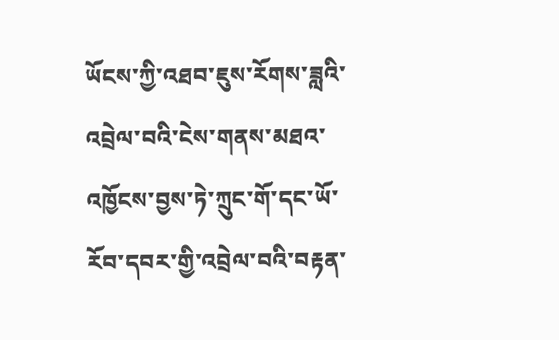ཡོངས་ཀྱི་འཐབ་ཇུས་རོགས་ཟླའི་འབྲེལ་བའི་ངེས་གནས་མཐའ་འཁྱོངས་བྱས་ཏེ་ཀྲུང་གོ་དང་ཡོ་རོབ་དབར་གྱི་འབྲེལ་བའི་བརྟན་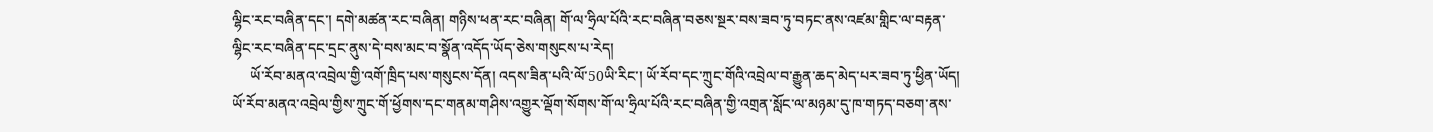ལྷིང་རང་བཞིན་དང་། དགེ་མཚན་རང་བཞིན། གཉིས་ཕན་རང་བཞིན། གོ་ལ་ཧྲིལ་པོའི་རང་བཞིན་བཅས་སྔར་བས་ཟབ་ཏུ་བཏང་ནས་འཛམ་གླིང་ལ་བརྟན་ལྷིང་རང་བཞིན་དང་དྲང་ནུས་དེ་བས་མང་བ་སྣོན་འདོད་ཡོད་ཅེས་གསུངས་པ་རེད།
     ཡོ་རོབ་མནའ་འབྲེལ་གྱི་འགོ་ཁྲིད་པས་གསུངས་དོན། འདས་ཟིན་པའི་ལོ་50ཡི་རིང་། ཡོ་རོབ་དང་ཀྲུང་གོའི་འབྲེལ་བ་རྒྱུན་ཆད་མེད་པར་ཟབ་ཏུ་ཕྱིན་ཡོད། ཡོ་རོབ་མནའ་འབྲེལ་གྱིས་ཀྲུང་གོ་ཕྱོགས་དང་གནམ་གཤིས་འགྱུར་ལྡོག་སོགས་གོ་ལ་ཧྲིལ་པོའི་རང་བཞིན་གྱི་འགྲན་སློང་ལ་མཉམ་དུ་ཁ་གཏད་བཅག་ནས་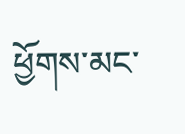ཕྱོགས་མང་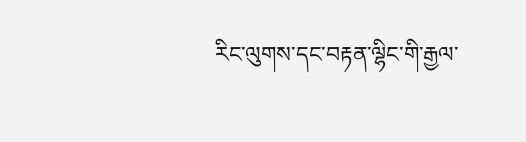རིང་ལུགས་དང་བརྟན་ལྷིང་གི་རྒྱལ་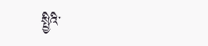སྤྱིའི་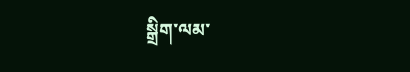སྒྲིག་ལམ་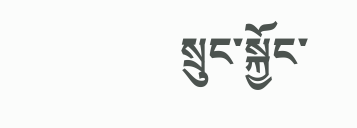སྲུང་སྐྱོང་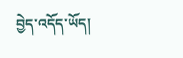བྱེད་འདོད་ཡོད།